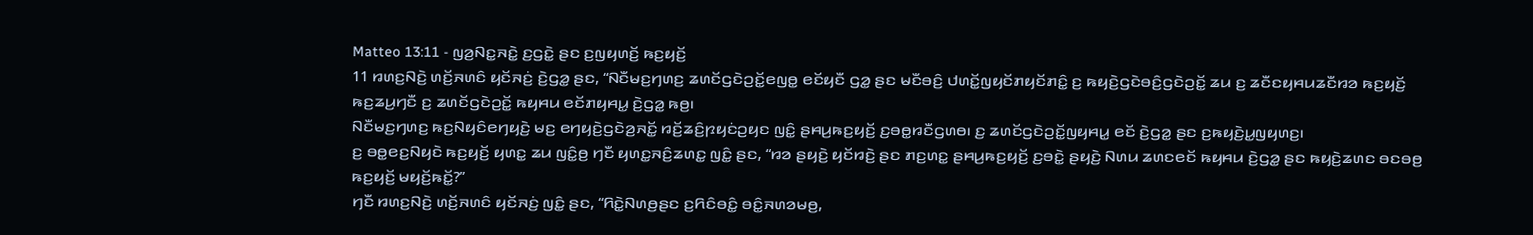Matteo 13:11 - ꤜꤤ꤬ꤡꤢ꤭ꤏꤢꤧ꤭ ꤢ꤬ꤞꤢꤧ꤭ ꤔꤢ ꤢ꤬ꤜꤟꤛꤢꤩ꤬ ꤒꤢ꤬ꤟꤢꤩ꤬
11 ꤙꤛꤢ꤬ꤡꤢꤧ꤬ ꤛꤢꤩ꤬ꤏꤛꤢꤨ ꤟꤢꤩꤏꤢꤦ꤬ ꤢꤧ꤬ꤞꤤ꤭ ꤔꤢ, “ꤡꤢꤪꤗꤢ꤬ꤚꤛꤢ꤬ ꤘꤛꤢꤩꤞꤢꤧꤑꤢꤩ꤭ꤕꤜꤥ꤭ ꤕꤢꤩꤟꤢꤪ ꤞꤤ꤭ ꤔꤢ ꤗꤢꤪꤋꤢꤨ꤬ ꤓꤛꤢꤩ꤭ꤜꤟꤢꤩꤊꤟꤢꤩꤊꤢꤨ꤭ ꤢ꤬ ꤒꤟꤢꤧ꤬ꤞꤢꤧꤋꤢꤨ꤬ꤞꤢꤧꤑꤢꤩ꤭ ꤘꤣ ꤢ꤬ ꤘꤢꤪꤢꤟꤌꤣꤘꤢꤪꤙꤤ ꤒꤢ꤬ꤟꤢꤩ꤬ ꤒꤢ꤬ꤘꤣ꤬ꤚꤢꤪ ꤢ꤬ ꤘꤛꤢꤩꤞꤢꤧꤑꤢꤩ꤭ ꤒꤟꤌꤣ ꤕꤢꤩꤊꤟꤌꤣ꤭ ꤢꤧ꤬ꤞꤤ꤭ ꤒꤥ꤬꤯
ꤡꤢꤪꤗꤢ꤬ꤚꤛꤢ꤬ ꤒꤢ꤬ꤡꤟꤢꤨꤕꤚꤟꤢꤧ꤬ ꤗꤢ꤬ ꤕꤚꤟꤢꤧ꤬ꤞꤢꤧꤤ꤬ꤏꤢꤩ꤭ ꤙꤢꤩ꤬ꤘꤢꤨ꤬ꤐꤟꤢꤦꤑꤟꤢ ꤜꤢꤨ꤭ ꤔꤌꤣ꤬ꤒꤢ꤬ꤟꤢꤩ꤬ ꤢ꤬ꤋꤥ꤭ꤙꤢꤪꤞꤛꤥ꤯ ꤢ꤬ ꤘꤛꤢꤩꤞꤢꤧꤑꤢꤩ꤭ꤜꤟꤌꤣ꤭ ꤕꤢꤩ ꤢꤧ꤬ꤞꤤ꤭ ꤔꤢ ꤢ꤬ꤒꤟꤢꤧ꤬ꤣ꤭ꤜꤟꤛꤢ꤬꤯
ꤢ꤬ ꤋꤥ꤭ꤕꤢ꤬ꤡꤟꤢꤧ ꤒꤢ꤬ꤟꤢꤩ꤬ ꤟꤛꤢ꤭ ꤘꤣ ꤜꤢꤨ꤭ꤥ꤬ ꤚꤢꤪ ꤟꤛꤢ꤭ꤏꤢꤨ꤬ꤘꤛꤢ꤭ ꤜꤢꤨ꤭ ꤔꤢ, “ꤙꤤ ꤔꤟꤢꤧ꤬ ꤟꤢꤩꤙꤢꤧ꤬ ꤔꤢ ꤊꤢ꤬ꤛꤢ꤭ ꤔꤌꤣ꤬ꤒꤢ꤬ꤟꤢꤩ꤬ ꤢ꤬ꤋꤢꤧ꤭ ꤔꤟꤢꤧ꤬ ꤡꤛꤣ ꤘꤛꤢꤕꤢꤩ ꤒꤟꤌꤣ ꤢꤧ꤬ꤞꤤ꤭ ꤔꤢ ꤒꤟꤢꤧ꤬ꤘꤛꤢ ꤋꤢꤋꤥ꤬ ꤒꤢ꤬ꤟꤢꤩ꤬ ꤗꤟꤢꤩ꤬ꤒꤢꤩ꤭?”
ꤚꤢꤪ ꤙꤛꤢ꤬ꤡꤢꤧ꤬ ꤛꤢꤩ꤬ꤏꤛꤢꤨ ꤟꤢꤩꤏꤢꤦ꤬ ꤜꤢꤨ꤭ ꤔꤢ, “ꤖꤢꤧ꤭ꤡꤛꤥ꤬ꤔꤢ ꤢ꤬ꤖꤢꤨꤋꤢꤨ꤭ ꤋꤢꤨ꤭ꤏꤛꤤꤗꤥ꤬,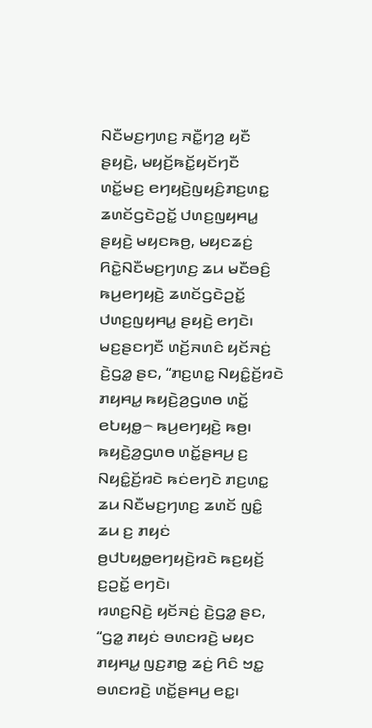ꤡꤢꤪꤗꤢ꤬ꤚꤛꤢ꤬ ꤏꤢꤪ꤭ꤚꤤ꤬ ꤟꤢꤪ ꤔꤟꤢꤧ꤬, ꤗꤟꤢꤩ꤬ꤒꤢꤩ꤭ꤟꤢꤩꤚꤢꤪ ꤛꤢꤩ꤭ꤗꤢ꤬ ꤕꤚꤟꤢꤧ꤬ꤜꤟꤢꤨ꤬ꤊꤢ꤬ꤛꤢ꤭ ꤘꤛꤢꤩꤞꤢꤧꤑꤢꤩ꤭ ꤓꤛꤢ꤬ꤜꤟꤌꤣ꤭ ꤔꤟꤢꤧ꤬ ꤗꤟꤢꤒꤥ꤬, ꤗꤟꤢꤘꤢꤦ꤬ ꤖꤢꤧ꤭ꤡꤢꤪꤗꤢ꤬ꤚꤛꤢ꤬ ꤘꤣ ꤗꤢꤪꤋꤢꤨ꤬ ꤒꤣ꤬ꤕꤚꤟꤢꤧ꤬ ꤘꤛꤢꤩꤞꤢꤧꤑꤢꤩ꤭ ꤓꤛꤢ꤬ꤜꤟꤌꤣ꤭ ꤔꤟꤢꤧ꤬ ꤕꤚꤢꤧ꤯
ꤗꤢ꤬ꤔꤢꤚꤢꤪ ꤛꤢꤩ꤬ꤏꤛꤢꤨ ꤟꤢꤩꤏꤢꤦ꤬ ꤢꤧ꤬ꤞꤤ꤭ ꤔꤢ, “ꤊꤢ꤬ꤛꤢ꤭ ꤡꤟꤢꤨ꤭ꤢꤩ꤬ꤙꤢꤧ ꤊꤟꤌꤣ꤭ ꤒꤟꤢꤧ꤬ꤤ꤬ꤞꤛꤥ ꤛꤢꤩ꤭ ꤕꤝꤟꤥ꤭꤮ ꤒꤣ꤬ꤕꤚꤟꤢꤧ꤬ ꤒꤥ꤬꤯ ꤒꤟꤢꤧ꤬ꤤ꤬ꤞꤛꤥ ꤛꤢꤩ꤭ꤔꤌꤣ꤬ ꤢ꤬ ꤡꤟꤢꤨ꤭ꤢꤩ꤬ꤙꤢꤧ ꤒꤢꤦꤕꤚꤢꤧ ꤊꤢ꤬ꤛꤢ꤭ ꤘꤣ ꤡꤢꤪꤗꤢ꤬ꤚꤛꤢ꤬ ꤘꤛꤢꤩ ꤜꤢꤨ꤭ ꤘꤣ ꤢ꤬ ꤊꤟꤢꤦ ꤥ꤬ꤓꤝꤟꤥ꤭ꤕꤚꤟꤢꤧ꤬ꤙꤢꤧ ꤒꤢ꤬ꤟꤢꤩ꤬ ꤢ꤬ꤑꤢꤩ꤭ ꤕꤚꤢꤧ꤯
ꤙꤛꤢ꤬ꤡꤢꤧ꤬ ꤟꤢꤩꤏꤢꤦ꤬ ꤢꤧ꤬ꤞꤤ꤭ ꤔꤢ, “ꤞꤤ꤭ ꤊꤟꤢꤦ ꤋꤛꤢꤙꤢꤧ꤬ ꤗꤟꤢ ꤊꤟꤌꤣ꤭ ꤜꤢ꤬ꤊꤥ꤭ ꤘꤢꤦ꤬ ꤖꤢꤨ ꤠꤢ꤭ ꤋꤛꤢꤙꤢꤧ꤬ ꤛꤢꤩ꤭ꤔꤌꤣ꤬ ꤕꤢ꤭꤯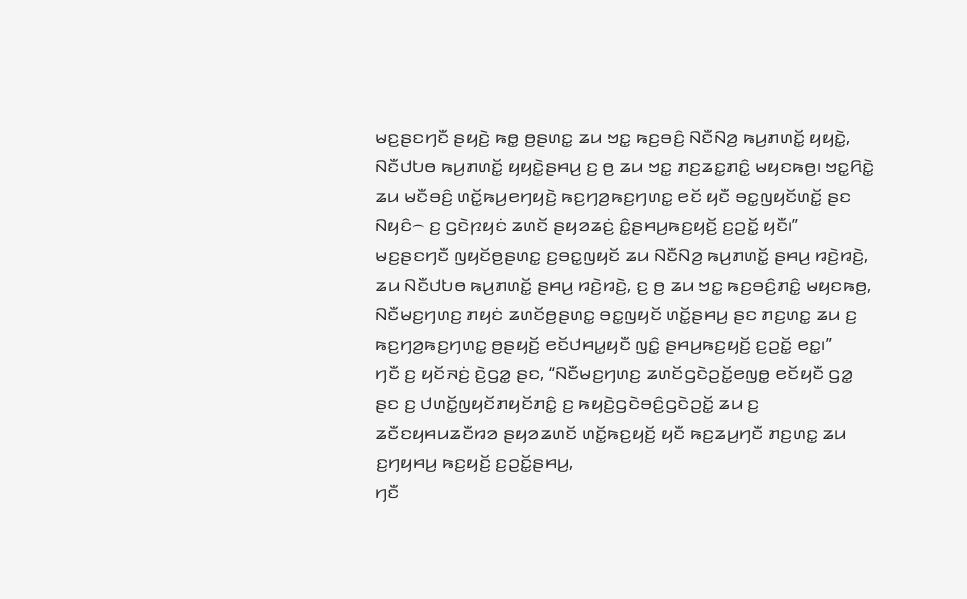ꤗꤢ꤬ꤔꤢꤚꤢꤪ ꤔꤟꤢꤧ꤬ ꤒꤥ꤭ ꤥ꤬ꤔꤛꤢ꤭ ꤘꤣ ꤠꤢ꤭ ꤒꤢ꤬ꤋꤢꤨ꤬ ꤡꤢꤪꤡꤤ꤬ ꤒꤣ꤬ꤊꤛꤢꤩ꤭ ꤟꤟꤢꤧ꤭, ꤡꤢꤪꤓꤝꤥ ꤒꤣ꤬ꤊꤛꤢꤩ꤭ ꤟꤟꤢꤧ꤭ꤔꤌꤣ꤬ ꤢ꤬ ꤥ꤬ ꤘꤣ ꤠꤢ꤭ ꤊꤢ꤬ꤘꤢ꤭ꤊꤢꤨ꤭ ꤗꤟꤢꤒꤥ꤬꤯ ꤠꤢ꤭ꤖꤢꤧ꤭ ꤘꤣ ꤗꤢꤪꤋꤢꤨ꤬ ꤛꤢꤩ꤭ꤒꤣ꤬ꤕꤚꤟꤢꤧ꤬ ꤒꤢ꤬ꤚꤤ꤬ꤒꤢ꤬ꤚꤛꤢ꤭ ꤕꤢꤩ ꤟꤢꤪ ꤋꤢ꤭ꤜꤟꤢꤩꤛꤢꤩ꤭ ꤔꤢ ꤡꤟꤢꤨ꤮ ꤢ꤬ ꤞꤢꤧꤐꤟꤢꤦ ꤘꤛꤢꤩ ꤔꤟꤤꤘꤢꤦ꤬ ꤢꤨ꤭ꤔꤌꤣ꤬ꤒꤢ꤬ꤟꤢꤩ꤬ ꤢ꤬ꤑꤢꤩ꤭ ꤟꤢꤪ꤯”
ꤗꤢ꤬ꤔꤢꤚꤢꤪ ꤜꤟꤢꤩꤥ꤬ꤔꤛꤢ꤭ ꤢ꤬ꤋꤢ꤭ꤜꤟꤢꤩ ꤘꤣ ꤡꤢꤪꤡꤤ꤬ ꤒꤣ꤬ꤊꤛꤢꤩ꤭ ꤔꤌꤣ꤬ ꤙꤢꤧ꤬ꤙꤢꤧ꤬, ꤘꤣ ꤡꤢꤪꤓꤝꤥ ꤒꤣ꤬ꤊꤛꤢꤩ꤭ ꤔꤌꤣ꤬ ꤙꤢꤧ꤬ꤙꤢꤧ꤬, ꤢ꤬ ꤥ꤬ ꤘꤣ ꤠꤢ꤭ ꤒꤢ꤬ꤋꤢꤨ꤬ꤊꤢꤨ꤭ ꤗꤟꤢꤒꤥ꤬, ꤡꤢꤪꤗꤢ꤬ꤚꤛꤢ꤬ ꤊꤟꤢꤦ ꤘꤛꤢꤩꤥ꤬ꤔꤛꤢ꤭ ꤋꤢ꤭ꤜꤟꤢꤩ ꤛꤢꤩ꤭ꤔꤌꤣ꤬ ꤔꤢ ꤊꤢ꤬ꤛꤢ꤭ ꤘꤣ ꤢ꤬ ꤒꤢ꤬ꤚꤤ꤬ꤒꤢ꤬ꤚꤛꤢ꤭ ꤥ꤬ꤔꤟꤢꤩ꤬ ꤕꤢꤩꤓꤌꤣ꤭ꤟꤢꤪ ꤜꤢꤨ꤭ ꤔꤌꤣ꤬ꤒꤢ꤬ꤟꤢꤩ꤬ ꤢ꤬ꤑꤢꤩ꤭ ꤕꤢ꤭꤯”
ꤚꤢꤪ ꤢ꤬ ꤟꤢꤩꤏꤢꤦ꤬ ꤢꤧ꤬ꤞꤤ꤭ ꤔꤢ, “ꤡꤢꤪꤗꤢ꤬ꤚꤛꤢ꤬ ꤘꤛꤢꤩꤞꤢꤧꤑꤢꤩ꤭ꤕꤜꤥ꤭ ꤕꤢꤩꤟꤢꤪ ꤞꤤ꤭ ꤔꤢ ꤢ꤬ ꤓꤛꤢꤩ꤭ꤜꤟꤢꤩꤊꤟꤢꤩꤊꤢꤨ꤭ ꤢ꤬ ꤒꤟꤢꤧ꤬ꤞꤢꤧꤋꤢꤨ꤬ꤞꤢꤧꤑꤢꤩ꤭ ꤘꤣ ꤢ꤬ ꤘꤢꤪꤢꤟꤌꤣꤘꤢꤪꤙꤤ ꤔꤟꤤꤘꤛꤢꤩ ꤛꤢꤩ꤭ꤒꤢ꤬ꤟꤢꤩ꤬ ꤟꤢꤪ ꤒꤢ꤬ꤘꤣ꤬ꤚꤢꤪ ꤊꤢ꤬ꤛꤢ꤭ ꤘꤣ ꤢ꤬ꤚꤟꤌꤣ꤬ ꤒꤢ꤬ꤟꤢꤩ꤬ ꤢ꤬ꤑꤢꤩ꤭ꤔꤌꤣ꤬,
ꤚꤢꤪ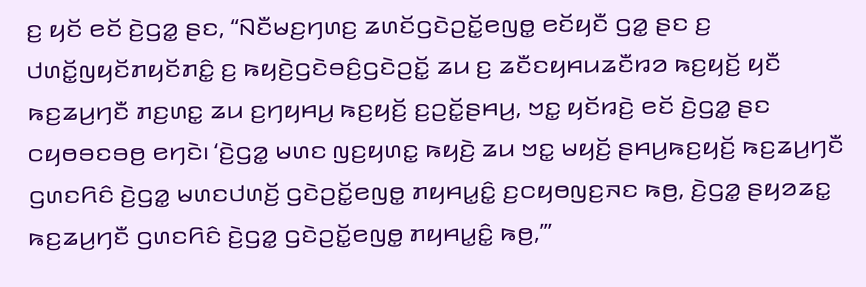ꤢ꤬ ꤟꤢꤩ ꤕꤢꤩ ꤢꤧ꤬ꤞꤤ꤭ ꤔꤢ, “ꤡꤢꤪꤗꤢ꤬ꤚꤛꤢ꤬ ꤘꤛꤢꤩꤞꤢꤧꤑꤢꤩ꤭ꤕꤜꤥ꤭ ꤕꤢꤩꤟꤢꤪ ꤞꤤ꤭ ꤔꤢ ꤢ꤬ ꤓꤛꤢꤩ꤭ꤜꤟꤢꤩꤊꤟꤢꤩꤊꤢꤨ꤭ ꤢ꤬ ꤒꤟꤢꤧ꤬ꤞꤢꤧꤋꤢꤨ꤬ꤞꤢꤧꤑꤢꤩ꤭ ꤘꤣ ꤢ꤬ ꤘꤢꤪꤢꤟꤌꤣꤘꤢꤪꤙꤤ ꤒꤢ꤬ꤟꤢꤩ꤬ ꤟꤢꤪ ꤒꤢ꤬ꤘꤣ꤬ꤚꤢꤪ ꤊꤢ꤬ꤛꤢ꤭ ꤘꤣ ꤢ꤬ꤚꤟꤌꤣ꤬ ꤒꤢ꤬ꤟꤢꤩ꤬ ꤢ꤬ꤑꤢꤩ꤭ꤔꤌꤣ꤬, ꤠꤢ꤭ ꤟꤢꤩꤙꤢꤧ꤬ ꤕꤢꤩ ꤢꤧ꤬ꤞꤤ꤭ ꤔꤢ ꤍꤟꤥꤋꤢꤋꤥ꤬ ꤕꤚꤢꤧ꤯ ‘ꤢꤧ꤬ꤞꤤ꤭ ꤗꤛꤢ ꤜꤢ꤬ꤟꤛꤢ꤭ ꤒꤟꤢꤧ꤬ ꤘꤣ ꤠꤢ꤭ ꤗꤟꤢꤩ꤬ ꤔꤌꤣ꤬ꤒꤢ꤬ꤟꤢꤩ꤬ ꤒꤢ꤬ꤘꤣ꤬ꤚꤢꤪ ꤞꤛꤢꤖꤢꤨ ꤢꤧ꤬ꤞꤤ꤭ ꤗꤛꤢꤓꤛꤢꤩ꤬ ꤞꤢꤧꤑꤢꤩ꤭ꤕꤜꤥ꤭ ꤊꤟꤌꤣ꤭ꤢꤨ꤭ ꤢ꤬ꤍꤟꤥꤜꤢ꤬ꤏꤢ ꤒꤥ꤬, ꤢꤧ꤬ꤞꤤ꤭ ꤔꤟꤤꤘꤢ꤭ ꤒꤢ꤬ꤘꤣ꤬ꤚꤢꤪ ꤞꤛꤢꤖꤢꤨ ꤢꤧ꤬ꤞꤤ꤭ ꤞꤢꤧꤑꤢꤩ꤭ꤕꤜꤥ꤭ ꤊꤟꤌꤣ꤭ꤢꤨ꤭ ꤒꤥ꤬,’”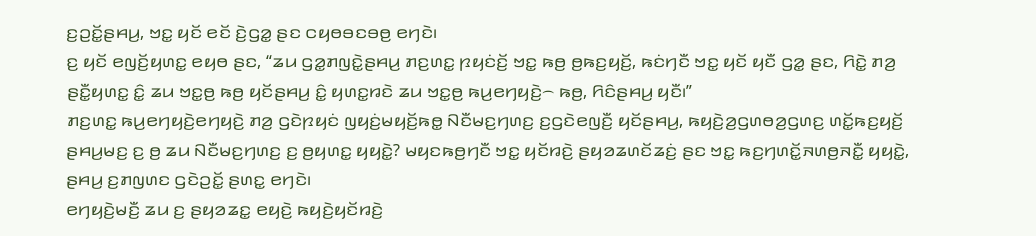ꤢ꤬ꤑꤢꤩ꤭ꤔꤌꤣ꤬, ꤠꤢ꤭ ꤟꤢꤩ ꤕꤢꤩ ꤢꤧ꤬ꤞꤤ꤭ ꤔꤢ ꤍꤟꤥꤋꤢꤋꤥ꤬ ꤕꤚꤢꤧ꤯
ꤢ꤬ ꤟꤢꤩ ꤕꤜꤢꤩ꤬ꤟꤛꤢ꤭ ꤕꤟꤥ ꤔꤢ, “ꤘꤣ ꤞꤤ꤭ꤊꤜꤢꤧ꤭ꤔꤌꤣ꤬ ꤊꤢ꤬ꤛꤢ꤭ ꤐꤟꤢꤦꤢꤩ꤬ ꤠꤢ꤭ ꤒꤥ꤬ ꤥ꤬ꤒꤢ꤬ꤟꤢꤩ꤬, ꤒꤢꤦꤚꤢꤪ ꤠꤢ꤭ ꤟꤢꤩ ꤟꤢꤪ ꤞꤤ꤭ ꤔꤢ, ꤖꤢꤧ꤭ ꤊꤤ꤬ ꤔꤢꤪ꤭ꤟꤛꤢ꤭ ꤢꤨ꤭ ꤘꤣ ꤠꤢ꤭ꤥ꤬ ꤒꤥ꤬ ꤟꤢꤩꤔꤌꤣ꤬ ꤢꤨ꤭ ꤟꤛꤢ꤭ꤙꤢꤧ ꤘꤣ ꤠꤢ꤭ꤥ꤬ ꤒꤣ꤬ꤕꤚꤟꤢꤧ꤬꤮ ꤒꤥ꤬, ꤖꤢꤨꤔꤌꤣ꤬ ꤟꤢꤪ꤯”
ꤊꤢ꤬ꤛꤢ꤭ ꤒꤣ꤬ꤕꤚꤟꤢꤧ꤬ꤕꤚꤟꤢꤧ꤬ ꤊꤤ꤬ ꤞꤢꤧꤐꤟꤢꤦ ꤜꤟꤢꤦ꤬ꤗꤟꤢꤩ꤬ꤒꤥ꤭ ꤡꤢꤪꤗꤢ꤬ꤚꤛꤢ꤬ ꤢ꤬ꤞꤢꤧꤕꤜꤢꤪ꤬ ꤟꤢꤩꤔꤌꤣ꤬, ꤒꤟꤢꤧ꤬ꤤ꤬ꤞꤛꤥꤤ꤬ꤞꤛꤢ꤬ ꤛꤢꤩ꤭ꤒꤢ꤬ꤟꤢꤩ꤬ ꤔꤌꤣ꤬ꤗꤢ꤬ ꤢ꤬ ꤥ꤬ ꤘꤣ ꤡꤢꤪꤗꤢ꤬ꤚꤛꤢ꤬ ꤢ꤬ ꤥ꤬ꤟꤛꤢ꤭ ꤟꤟꤢꤧ꤭? ꤗꤟꤢꤒꤥ꤬ꤚꤢꤪ ꤠꤢ꤭ ꤟꤢꤩꤙꤢꤧ꤬ ꤔꤟꤤꤘꤛꤢꤩꤘꤢꤦ꤬ ꤔꤢ ꤠꤢ꤭ ꤒꤢ꤬ꤚꤛꤢꤩ꤭ꤏꤛꤥ꤬ꤏꤢꤪ꤭ ꤟꤟꤢꤧ꤭, ꤔꤌꤣ꤬ ꤢ꤬ꤊꤜꤛꤢ ꤞꤢꤧꤑꤢꤩ꤭ ꤔꤛꤢ꤭ ꤕꤚꤢꤧ꤯
ꤕꤚꤟꤢꤧ꤬ꤗꤢꤪ꤬ ꤘꤣ ꤢ꤬ ꤔꤟꤤꤘꤢ꤭ ꤕꤟꤢꤧ꤬ ꤒꤟꤢꤧ꤬ꤟꤢꤩꤙꤢꤧ꤬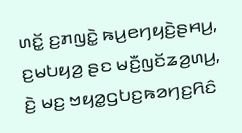ꤛꤢꤩ꤭ ꤢ꤬ꤊꤜꤢꤧ꤭ ꤒꤣ꤬ꤕꤚꤟꤢꤧ꤬ꤔꤌꤣ꤬, ꤢ꤬ꤗꤝꤟꤤ꤬ ꤔꤢ ꤗꤢꤪ꤬ꤜꤢꤩꤘꤤ꤬ꤛꤣ꤬, ꤢꤧ꤬ ꤗꤢ꤬ ꤠꤟꤤ꤭ꤞꤝꤢ꤬ꤒꤤꤚꤢ꤬ꤖꤢꤨ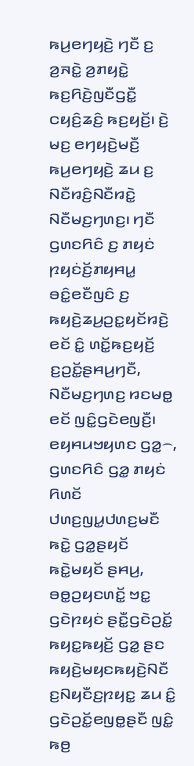ꤒꤣ꤬ꤕꤚꤟꤢꤧ꤬ ꤚꤢꤪ ꤢ꤬ ꤤ꤬ꤏꤢꤧ꤭ ꤤ꤬ꤊꤟꤢꤧ꤭ ꤒꤢ꤬ꤖꤢꤧ꤬ꤜꤢꤪꤞꤢꤪ꤭ ꤍꤟꤢꤨ꤬ꤘꤢꤨ꤬ ꤒꤢ꤬ꤟꤢꤩ꤬꤯ ꤢꤧ꤬ ꤗꤢ꤬ ꤕꤚꤟꤢꤧ꤬ꤗꤢꤪ꤬ ꤒꤣ꤬ꤕꤚꤟꤢꤧ꤬ ꤘꤣ ꤢ꤬ ꤡꤢꤪꤙꤢꤨ꤬ꤡꤢꤪꤙꤢꤧ꤭ ꤡꤢꤪꤗꤢ꤬ꤚꤛꤢ꤬꤯ ꤚꤢꤪ ꤞꤛꤢꤖꤢꤨ ꤢ꤬ ꤊꤟꤢꤦ ꤐꤟꤢꤦꤢꤩ꤬ꤊꤟꤌꤣ꤭ ꤋꤢꤨ꤭ꤕꤢꤪꤜꤢꤨ ꤢ꤬ ꤒꤟꤢꤧ꤬ꤘꤣ꤬ꤑꤢ꤭ꤟꤢꤩꤙꤢꤧ꤬ ꤕꤢꤩ ꤢꤨ꤭ ꤛꤢꤩ꤭ꤒꤢ꤬ꤟꤢꤩ꤬ ꤢ꤬ꤑꤢꤩ꤭ꤔꤌꤣ꤬ꤚꤢꤪ, ꤡꤢꤪꤗꤢ꤬ꤚꤛꤢ꤬ ꤙꤢꤗꤥ꤭ ꤕꤢꤩ ꤜꤢꤨ꤭ꤞꤢꤧꤕꤜꤢꤪ꤬꤯
ꤕꤟꤌꤣꤠꤟꤛꤢ ꤞꤤ꤭꤮, ꤞꤛꤢꤖꤢꤨ ꤞꤤ꤭ ꤊꤟꤢꤦ ꤖꤛꤢꤩ ꤓꤛꤢ꤬ꤜꤣ꤭ꤓꤛꤢ꤬ꤗꤢꤪ ꤒꤢꤧ꤭ ꤞꤤ꤭ꤔꤟꤢꤩ ꤒꤢꤧ꤭ꤗꤟꤢꤩ ꤔꤌꤣ꤬, ꤋꤥ꤭ꤑꤟꤢꤛꤢꤩ꤭ ꤠꤢ꤭ ꤞꤢꤧꤐꤟꤢꤦ ꤔꤢꤪ꤭ꤞꤢꤧꤑꤢꤩ꤭ ꤒꤟꤢ꤭ꤒꤟꤢꤩ꤬ ꤞꤤ꤭ ꤔꤢ ꤒꤟꤢꤧ꤬ꤗꤟꤢꤒꤟꤢꤧ꤬ꤡꤢꤪ ꤢ꤬ꤡꤟꤢꤪꤢ꤬ꤐꤟꤢ꤭ ꤘꤣ ꤢꤨ꤭ ꤞꤢꤧꤑꤢꤩ꤭ꤕꤜꤥ꤭ꤔꤢꤪ ꤜꤢꤨ꤭ ꤒꤥ꤬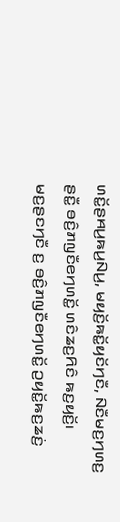ꤛꤢꤩ꤭ꤔꤌꤣ꤬ꤒꤣ꤬ꤡꤣ꤬, ꤗꤟꤢꤩ꤬ꤒꤢꤩ꤭ꤟꤢꤩꤚꤢꤪ, ꤡꤢꤪꤗꤢ꤬ꤚꤛꤢ꤬ ꤔꤢꤪ꤭ ꤋꤢꤨ꤬ꤊꤜꤢꤪꤕꤚꤛꤢꤩ꤭ ꤛꤢꤨꤘꤢ꤬ꤖꤢꤨ ꤒꤢ꤬ꤟꤢꤩ꤬꤯ ꤗꤢ꤬ꤔꤢꤚꤢꤪ ꤢ꤬ ꤋꤢꤨ꤬ꤊꤜꤢꤪꤕꤚꤛꤢꤩ꤭ ꤑꤟꤢꤩ꤭ꤒꤢ꤬ꤘꤢꤦ꤬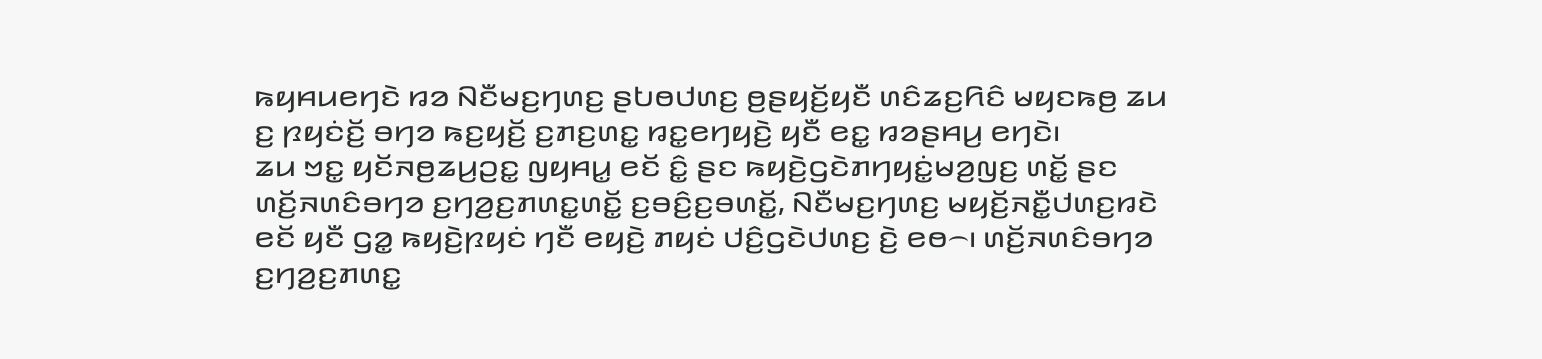ꤒꤟꤌꤣꤕꤚꤢꤧ ꤙꤤ ꤡꤢꤪꤗꤢ꤬ꤚꤛꤢ꤬ ꤔꤝꤥꤓꤛꤢ꤬ ꤥ꤬ꤔꤟꤢꤩ꤬ꤟꤢꤪ ꤛꤢꤨꤘꤢ꤬ꤖꤢꤨ ꤗꤟꤢꤒꤥ꤬ ꤘꤣ ꤢ꤬ ꤐꤟꤢꤦꤢꤩ꤬ ꤋꤚꤤ ꤒꤢ꤬ꤟꤢꤩ꤬ ꤢ꤬ꤊꤢ꤬ꤛꤢ꤭ ꤙꤢ꤭ꤕꤚꤟꤢꤧ꤬ ꤟꤢꤪ ꤕꤢ꤭ ꤙꤤꤔꤌꤣ꤬ ꤕꤚꤢꤧ꤯
ꤘꤣ ꤠꤢ꤭ ꤟꤢꤩꤏꤥ꤬ꤘꤣ꤬ꤑꤢ꤭ ꤜꤟꤌꤣ꤭ ꤕꤢꤩ ꤢꤨ꤭ ꤔꤢ ꤒꤟꤢꤧ꤬ꤞꤢꤧꤊꤚꤟꤢꤦ꤭ꤗꤤ꤬ꤜꤢ꤬ ꤛꤢꤩ꤭ ꤔꤢ ꤛꤢꤩ꤬ꤏꤛꤢꤨꤋꤚꤤ ꤢ꤬ꤚꤤ꤬ꤢ꤬ꤊꤛꤢ꤭ꤛꤢꤩ꤭ ꤢ꤬ꤋꤢꤨ꤬ꤢ꤬ꤋꤛꤢꤩ꤭, ꤡꤢꤪꤗꤢ꤬ꤚꤛꤢ꤬ ꤗꤟꤢꤩ꤬ꤏꤢꤪ꤭ꤓꤛꤢ꤬ꤙꤢꤧ ꤕꤢꤩ ꤟꤢꤪ ꤞꤤ꤭ ꤒꤟꤢꤧ꤬ꤐꤟꤢꤦ ꤚꤢꤪ ꤕꤟꤢꤧ꤬ ꤊꤟꤢꤦ ꤓꤢꤨ꤬ꤞꤢꤧꤓꤛꤢ꤬ ꤢꤧ꤬ ꤕꤥ꤮꤯ ꤛꤢꤩ꤬ꤏꤛꤢꤨꤋꤚꤤ ꤢ꤬ꤚꤤ꤬ꤢ꤬ꤊꤛꤢ꤭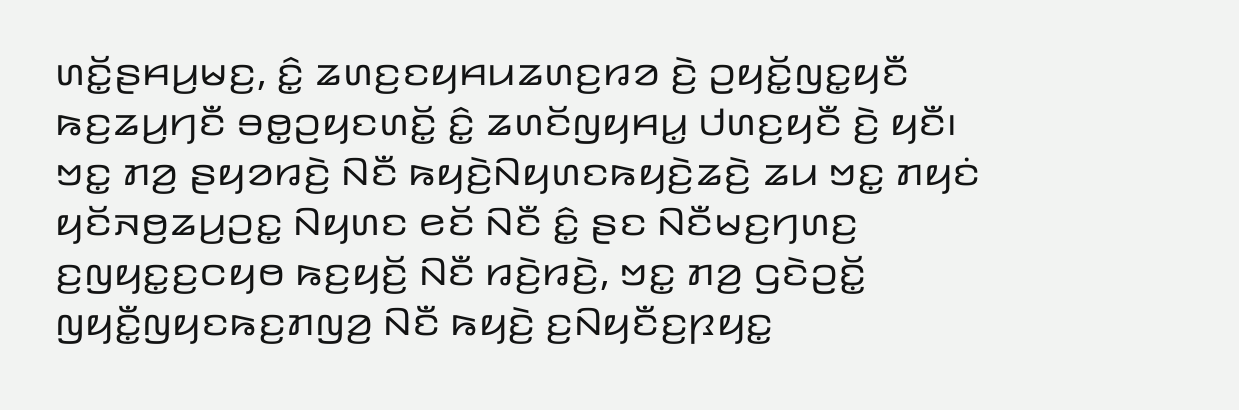ꤛꤢꤩ꤭ꤔꤌꤣ꤬ꤗꤢ꤬, ꤢꤨ꤭ ꤘꤛꤢ꤬ꤢꤟꤌꤣꤘꤛꤢ꤬ꤙꤤ ꤢꤧ꤬ ꤑꤟꤢꤩ꤭ꤜꤢ꤭ꤟꤢꤪ ꤒꤢ꤬ꤘꤣ꤬ꤚꤢꤪ ꤋꤥ꤭ꤑꤟꤢꤛꤢꤩ꤭ ꤢꤨ꤭ ꤘꤛꤢꤩꤜꤟꤌꤣ꤭ ꤓꤛꤢ꤬ꤟꤢꤪ ꤢꤧ꤬ ꤟꤢꤪ꤯
ꤠꤢ꤭ ꤊꤤ꤬ ꤔꤟꤤꤙꤢꤧ꤬ ꤡꤢꤪ ꤒꤟꤢꤧ꤬ꤡꤟꤛꤢꤒꤟꤢꤧ꤬ꤘꤢꤧ꤬ ꤘꤣ ꤠꤢ꤭ ꤊꤟꤢꤦ ꤟꤢꤩꤏꤥ꤬ꤘꤣ꤬ꤑꤢ꤭ ꤡꤟꤛꤢ ꤕꤢꤩ ꤡꤢꤪ ꤢꤨ꤭ ꤔꤢ ꤡꤢꤪꤗꤢ꤬ꤚꤛꤢ꤬ ꤢ꤬ꤜꤟꤢ꤭ꤢ꤬ꤍꤟꤥ ꤒꤢ꤬ꤟꤢꤩ꤬ ꤡꤢꤪ ꤙꤢꤧ꤬ꤙꤢꤧ꤬, ꤠꤢ꤭ ꤊꤤ꤬ ꤞꤢꤧꤑꤢꤩ꤭ ꤜꤟꤢꤪ꤭ꤜꤟꤢꤒꤢ꤬ꤊꤜꤤ꤬ ꤡꤢꤪ ꤒꤟꤢꤧ꤬ ꤢ꤬ꤡꤟꤢꤪꤢ꤬ꤐꤟꤢ꤭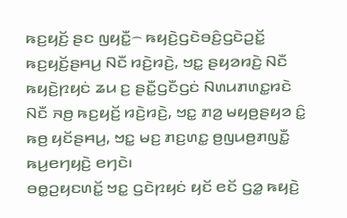ꤒꤢ꤬ꤟꤢꤩ꤬ ꤔꤢ ꤜꤟꤢꤪ꤭꤮ ꤒꤟꤢꤧ꤬ꤞꤢꤧꤋꤢꤨ꤬ꤞꤢꤧꤑꤢꤩ꤭ ꤒꤢ꤬ꤟꤢꤩ꤬ꤔꤌꤣ꤬ ꤡꤢꤪ ꤙꤢꤧ꤬ꤙꤢꤧ꤬, ꤠꤢ꤭ ꤔꤟꤤꤙꤢꤧ꤬ ꤡꤢꤪ ꤒꤟꤢꤧ꤬ꤐꤟꤢꤦ ꤘꤣ ꤢ꤬ ꤔꤢꤪ꤭ꤞꤢꤪꤞꤢꤦ ꤡꤛꤣꤊꤛꤢ꤭ꤙꤢꤧ ꤡꤢꤪ ꤏꤥ꤬ ꤒꤢ꤬ꤟꤢꤩ꤬ ꤙꤢꤧ꤬ꤙꤢꤧ꤬, ꤠꤢ꤭ ꤊꤤ꤬ ꤗꤟꤥ꤬ꤔꤟꤤ ꤢꤨ꤭ ꤒꤥ꤬ ꤟꤢꤩꤔꤌꤣ꤬, ꤠꤢ꤭ ꤗꤢ꤬ ꤊꤢ꤬ꤛꤢ꤭ ꤥ꤬ꤜꤣꤥ꤬ꤊꤜꤢꤪ꤭ ꤒꤣ꤬ꤕꤚꤟꤢꤧ꤬ ꤕꤚꤢꤧ꤯
ꤋꤥ꤭ꤑꤟꤢꤛꤢꤩ꤭ ꤠꤢ꤭ ꤞꤢꤧꤐꤟꤢꤦ ꤟꤢꤩ ꤕꤢꤩ ꤞꤤ꤭ ꤒꤟꤢꤧ꤬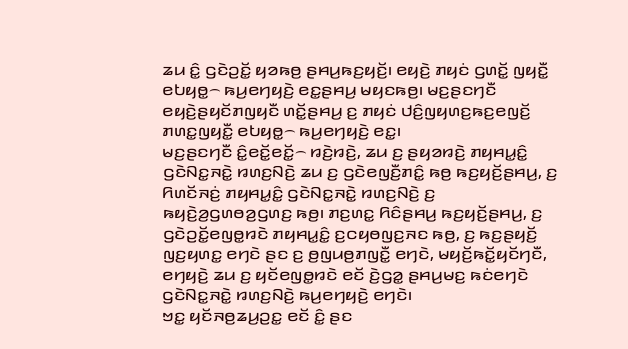ꤘꤣ ꤢꤨ꤭ ꤞꤢꤧꤑꤢꤩ꤭ ꤟꤤꤒꤥ꤬ ꤔꤌꤣ꤬ꤒꤢ꤬ꤟꤢꤩ꤬꤯ ꤕꤟꤢꤧ꤬ ꤊꤟꤢꤦ ꤞꤛꤢꤩ꤭ ꤜꤟꤢꤪ꤭ ꤕꤝꤟꤥ꤭꤮ ꤒꤣ꤬ꤕꤚꤟꤢꤧ꤬ ꤕꤢ꤭ꤔꤌꤣ꤬ ꤗꤟꤢꤒꤥ꤬꤯ ꤗꤢ꤬ꤔꤢꤚꤢꤪ ꤕꤟꤢꤧ꤬ꤔꤟꤢꤩꤊꤜꤟꤢꤪ ꤛꤢꤩ꤭ꤔꤌꤣ꤬ ꤢ꤬ ꤊꤟꤢꤦ ꤓꤢꤨ꤬ꤜꤟꤛꤢ꤬ꤒꤢ꤬ꤕꤜꤢꤩ꤬ ꤊꤛꤢ꤭ꤜꤟꤢꤪ꤭ ꤕꤝꤟꤥ꤭꤮ ꤒꤣ꤬ꤕꤚꤟꤢꤧ꤬ ꤕꤢ꤭꤯
ꤗꤢ꤬ꤔꤢꤚꤢꤪ ꤢꤨ꤭ꤕꤢꤩ꤭ꤕꤢꤩ꤭꤮ ꤙꤢꤧ꤬ꤙꤢꤧ꤬, ꤘꤣ ꤢ꤬ ꤔꤟꤤꤙꤢꤧ꤬ ꤊꤟꤌꤣ꤭ꤢꤨ꤭ ꤞꤢꤧꤡꤢ꤭ꤏꤢꤧ꤭ ꤙꤛꤢ꤬ꤡꤢꤧ꤬ ꤘꤣ ꤢ꤬ ꤞꤢꤧꤕꤜꤢꤪ꤬ꤊꤢꤨ꤭ ꤒꤥ꤬ ꤒꤢ꤬ꤟꤢꤩ꤬ꤔꤌꤣ꤬, ꤢ꤬ ꤖꤛꤢꤩꤏꤢꤦ꤬ ꤊꤟꤌꤣ꤭ꤢꤨ꤭ ꤞꤢꤧꤡꤢ꤭ꤏꤢꤧ꤭ ꤙꤛꤢ꤬ꤡꤢꤧ꤬ ꤢ꤬ ꤒꤟꤢꤧ꤬ꤤ꤬ꤞꤛꤥꤤ꤬ꤞꤛꤢ꤬ ꤒꤥ꤬꤯ ꤊꤢ꤬ꤛꤢ꤭ ꤖꤢꤨꤔꤌꤣ꤬ ꤒꤢ꤬ꤟꤢꤩ꤬ꤔꤌꤣ꤬, ꤢ꤬ ꤞꤢꤧꤑꤢꤩ꤭ꤕꤜꤥ꤭ꤙꤢꤧ ꤊꤟꤌꤣ꤭ꤢꤨ꤭ ꤢ꤬ꤍꤟꤥꤜꤢ꤬ꤏꤢ ꤒꤥ꤬, ꤢ꤬ ꤒꤢ꤬ꤔꤟꤢꤩ꤬ ꤜꤢ꤬ꤟꤛꤢ꤭ ꤕꤚꤢꤧ ꤔꤢ ꤢ꤬ ꤥ꤬ꤜꤣꤥ꤬ꤊꤜꤢꤪ꤭ ꤕꤚꤢꤧ, ꤗꤟꤢꤩ꤬ꤒꤢꤩ꤭ꤟꤢꤩꤚꤢꤪ, ꤕꤚꤟꤢꤧ꤬ ꤘꤣ ꤢ꤬ ꤟꤢꤩꤕꤜꤥ꤭ꤙꤢꤧ ꤕꤢꤩ ꤢꤧ꤬ꤞꤤ꤭ ꤔꤌꤣ꤬ꤗꤢ꤬ ꤒꤢꤦꤕꤚꤢꤧ ꤞꤢꤧꤡꤢ꤭ꤏꤢꤧ꤭ ꤙꤛꤢ꤬ꤡꤢꤧ꤬ ꤒꤣ꤬ꤕꤚꤟꤢꤧ꤬ ꤕꤚꤢꤧ꤯
ꤠꤢ꤭ ꤟꤢꤩꤏꤥ꤬ꤘꤣ꤬ꤑꤢ꤭ ꤕꤢꤩ ꤢꤨ꤭ ꤔꤢ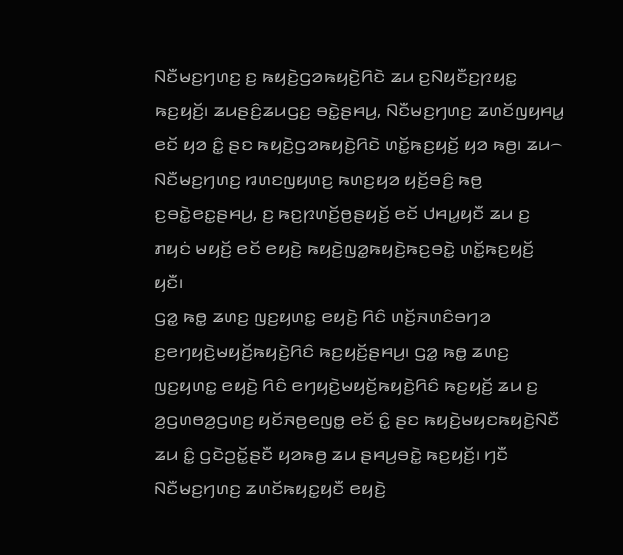ꤡꤢꤪꤗꤢ꤬ꤚꤛꤢ꤬ ꤢ꤬ ꤒꤟꤢꤧ꤬ꤞꤤꤒꤟꤢꤧ꤬ꤖꤢꤧ ꤘꤣ ꤢ꤬ꤡꤟꤢꤪꤢ꤬ꤐꤟꤢ꤭ ꤒꤢ꤬ꤟꤢꤩ꤬꤯ ꤘꤣꤔꤢꤨ꤬ꤘꤣꤞꤢ꤬ ꤋꤢꤧ꤭ꤔꤌꤣ꤬, ꤡꤢꤪꤗꤢ꤬ꤚꤛꤢ꤬ ꤘꤛꤢꤩꤜꤟꤌꤣ꤭ ꤕꤢꤩ ꤟꤤ ꤢꤨ꤭ ꤔꤢ ꤒꤟꤢꤧ꤬ꤞꤤꤒꤟꤢꤧ꤬ꤖꤢꤧ ꤛꤢꤩ꤭ꤒꤢ꤬ꤟꤢꤩ꤬ ꤟꤤ ꤒꤥ꤬꤯ ꤘꤣ꤮ ꤡꤢꤪꤗꤢ꤬ꤚꤛꤢ꤬ ꤙꤛꤢꤜꤟꤛꤢ꤬ ꤒꤛꤢ꤬ꤟꤤ ꤟꤢꤩ꤬ꤋꤢꤨ꤬ ꤒꤥ꤬ ꤢ꤬ꤋꤢꤧ꤭ꤕꤢ꤭ꤔꤌꤣ꤬, ꤢ꤬ ꤒꤢ꤬ꤐꤛꤢꤩ꤬ꤥ꤬ꤔꤟꤢꤩ꤬ ꤕꤢꤩ ꤓꤌꤣ꤭ꤟꤢꤪ ꤘꤣ ꤢ꤬ ꤊꤟꤢꤦ ꤗꤟꤢꤩ꤬ ꤕꤢꤩ ꤕꤟꤢꤧ꤬ ꤒꤟꤢꤧ꤬ꤜꤤ꤭ꤒꤟꤢꤧ꤬ꤒꤢ꤬ꤋꤢꤧ꤭ ꤛꤢꤩ꤭ꤒꤢ꤬ꤟꤢꤩ꤬ ꤟꤢꤪ꤯
ꤞꤤ꤭ ꤒꤥ꤭ ꤘꤛꤢ꤬ ꤜꤢ꤬ꤟꤛꤢ꤭ ꤕꤟꤢꤧ꤬ ꤖꤢꤨ ꤛꤢꤩ꤬ꤏꤛꤢꤨꤋꤚꤤ ꤢ꤬ꤕꤚꤟꤢꤧ꤬ꤗꤟꤢꤩ꤬ꤒꤟꤢꤧ꤬ꤖꤢꤨ ꤒꤢ꤬ꤟꤢꤩ꤬ꤔꤌꤣ꤬꤯ ꤞꤤ꤭ ꤒꤥ꤭ ꤘꤛꤢ꤬ ꤜꤢ꤬ꤟꤛꤢ꤭ ꤕꤟꤢꤧ꤬ ꤖꤢꤨ ꤕꤚꤟꤢꤧ꤬ꤗꤟꤢꤩ꤬ꤒꤟꤢꤧ꤬ꤖꤢꤨ ꤒꤢ꤬ꤟꤢꤩ꤬ ꤘꤣ ꤢ꤬ ꤤ꤬ꤞꤛꤥꤤ꤬ꤞꤛꤢ꤬ ꤟꤢꤩꤏꤥ꤬ꤕꤜꤥ꤭ ꤕꤢꤩ ꤢꤨ꤭ ꤔꤢ ꤒꤟꤢꤧ꤬ꤗꤟꤢꤒꤟꤢꤧ꤬ꤡꤢꤪ ꤘꤣ ꤢꤨ꤭ ꤞꤢꤧꤑꤢꤩ꤭ꤔꤢꤪ ꤟꤤꤒꤥ꤬ ꤘꤣ ꤔꤌꤣ꤬ꤋꤢꤧ꤭ ꤒꤢ꤬ꤟꤢꤩ꤬꤯ ꤚꤢꤪ ꤡꤢꤪꤗꤢ꤬ꤚꤛꤢ꤬ ꤘꤛꤢꤩꤒꤟꤢ꤭ꤟꤢꤪ ꤕꤟꤢꤧ꤬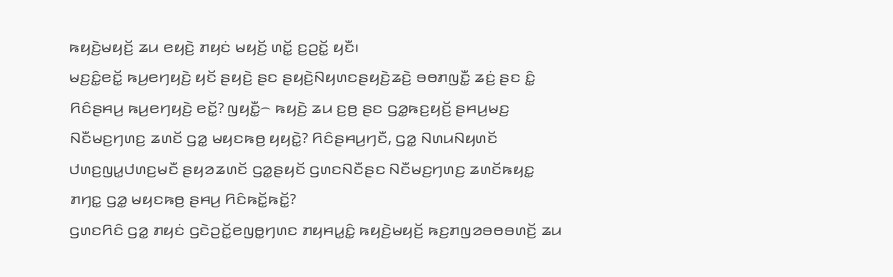ꤒꤟꤢꤧ꤬ꤗꤟꤢꤩ꤬ ꤘꤣ ꤕꤟꤢꤧ꤬ ꤊꤟꤢꤦ ꤗꤟꤢꤩ꤬ ꤛꤢꤩ꤭ ꤢ꤬ꤑꤢꤩ꤭ ꤟꤢꤪ꤯
ꤗꤢ꤬ꤢꤨ꤭ꤕꤢꤩ꤭ ꤒꤣ꤬ꤕꤚꤟꤢꤧ꤬ ꤟꤢꤩ ꤔꤟꤢꤧ꤬ ꤔꤢ ꤔꤟꤢꤧ꤬ꤡꤟꤛꤢꤔꤟꤢꤧ꤬ꤘꤢꤧ꤬ ꤋꤥꤊꤜꤢꤪ꤭ ꤘꤢꤦ꤬ ꤔꤢ ꤢꤨ꤭ ꤖꤢꤨꤔꤌꤣ꤬ ꤒꤣ꤬ꤕꤚꤟꤢꤧ꤬ ꤕꤢꤩ꤭? ꤜꤟꤢꤪ꤭꤮ ꤒꤟꤢꤧ꤬ ꤘꤣ ꤢ꤬ꤥ꤬ ꤔꤢ ꤞꤤ꤭ꤒꤢ꤬ꤟꤢꤩ꤬ ꤔꤌꤣ꤬ꤗꤢ꤬ ꤡꤢꤪꤗꤢ꤬ꤚꤛꤢ꤬ ꤘꤛꤢꤩ ꤞꤤ꤭ ꤗꤟꤢꤒꤥ꤬ ꤟꤟꤢꤧ꤭? ꤖꤢꤨꤔꤌꤣ꤬ꤚꤢꤪ, ꤞꤤ꤭ ꤡꤛꤣꤡꤟꤛꤢꤩ ꤓꤛꤢ꤬ꤜꤣ꤭ꤓꤛꤢ꤬ꤗꤢꤪ ꤔꤟꤤꤘꤛꤢꤩ ꤞꤤ꤭ꤔꤟꤢꤩ ꤞꤛꤢꤡꤢꤪꤔꤢ ꤡꤢꤪꤗꤢ꤬ꤚꤛꤢ꤬ ꤘꤛꤢꤩꤒꤟꤢ꤭ ꤊꤚꤢ꤭ ꤞꤤ꤭ ꤗꤟꤢꤒꤥ꤬ ꤔꤌꤣ꤬ ꤖꤢꤨꤒꤢꤩ꤭ꤒꤢꤩ꤭?
ꤞꤛꤢꤖꤢꤨ ꤞꤤ꤭ ꤊꤟꤢꤦ ꤞꤢꤧꤑꤢꤩ꤭ꤕꤜꤥ꤭ꤚꤛꤢ ꤊꤟꤌꤣ꤭ꤢꤨ꤭ ꤒꤟꤢꤧ꤬ꤗꤟꤢꤩ꤬ ꤒꤢ꤬ꤊꤜꤤꤋꤥꤋꤛꤢꤩ꤬ ꤘꤣ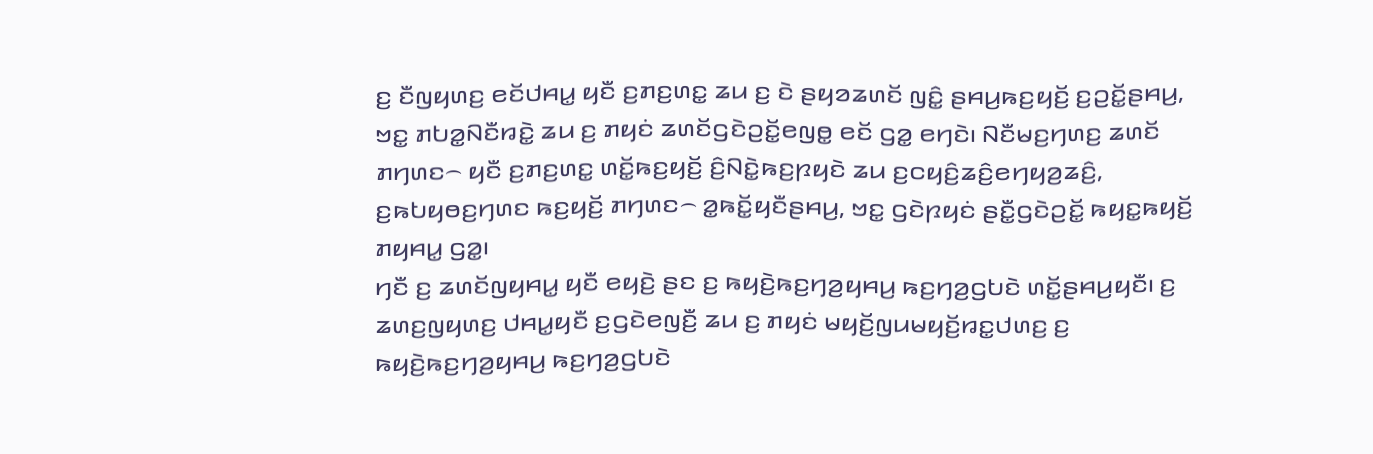ꤢ꤬ ꤢꤪꤜꤟꤛꤢ꤬ ꤕꤢꤩꤓꤌꤣ꤭ ꤟꤢꤪ ꤢ꤬ꤊꤢ꤬ꤛꤢ꤭ ꤘꤣ ꤢ꤬ ꤢꤧ ꤔꤟꤤꤘꤛꤢꤩ ꤜꤢꤨ꤭ ꤔꤌꤣ꤬ꤒꤢ꤬ꤟꤢꤩ꤬ ꤢ꤬ꤑꤢꤩ꤭ꤔꤌꤣ꤬, ꤠꤢ꤭ ꤊꤝꤤ꤭ꤡꤢꤪꤙꤢꤧ꤭ ꤘꤣ ꤢ꤬ ꤊꤟꤢꤦ ꤘꤛꤢꤩꤞꤢꤧꤑꤢꤩ꤭ꤕꤜꤥ꤭ ꤕꤢꤩ ꤞꤤ꤭ ꤕꤚꤢꤧ꤯ ꤡꤢꤪꤗꤢ꤬ꤚꤛꤢ꤬ ꤘꤛꤢꤩ ꤊꤚꤛꤢ꤮ ꤟꤢꤪ ꤢ꤬ꤊꤢ꤬ꤛꤢ꤭ ꤛꤢꤩ꤭ꤒꤢ꤬ꤟꤢꤩ꤬ ꤢꤨ꤬ꤡꤢꤧ꤭ꤒꤢ꤬ꤐꤟꤢꤧ ꤘꤣ ꤢ꤬ꤍꤟꤢꤨ꤬ꤘꤢꤨ꤬ꤕꤚꤟꤤ꤬ꤘꤢꤨ꤬, ꤢ꤬ꤒꤝꤟꤥꤢ꤬ꤚꤛꤢ ꤒꤢ꤬ꤟꤢꤩ꤬ ꤊꤚꤛꤢ꤮ ꤤ꤭ꤒꤢꤩ꤭ꤟꤢꤪꤔꤌꤣ꤬, ꤠꤢ꤭ ꤞꤢꤧꤐꤟꤢꤦ ꤔꤢꤪ꤭ꤞꤢꤧꤑꤢꤩ꤭ ꤒꤟꤢ꤭ꤒꤟꤢꤩ꤬ ꤊꤟꤌꤣ꤭ ꤞꤤ꤭꤯
ꤚꤢꤪ ꤢ꤬ ꤘꤛꤢꤩꤜꤟꤌꤣ꤭ ꤟꤢꤪ ꤕꤟꤢꤧ꤬ ꤔꤢ ꤢ꤬ ꤒꤟꤢꤧ꤬ꤒꤢ꤬ꤚꤤ꤬ꤟꤌꤣ꤬ ꤒꤢ꤬ꤚꤤ꤬ꤞꤝꤢꤧ ꤛꤢꤩ꤭ꤔꤌꤣ꤬ꤟꤢꤪ꤯ ꤢ꤬ ꤘꤛꤢ꤬ꤜꤟꤛꤢ꤬ ꤓꤌꤣ꤭ꤟꤢꤪ ꤢ꤬ꤞꤢꤧꤕꤜꤢꤪ꤬ ꤘꤣ ꤢ꤬ ꤊꤟꤢꤦ ꤗꤟꤢꤩ꤬ꤜꤣꤗꤟꤢꤩ꤬ꤙꤢ꤭ꤓꤛꤢ꤬ ꤢ꤬ ꤒꤟꤢꤧ꤬ꤒꤢ꤬ꤚꤤ꤬ꤟꤌꤣ꤬ ꤒꤢ꤬ꤚꤤ꤬ꤞꤝꤢꤧ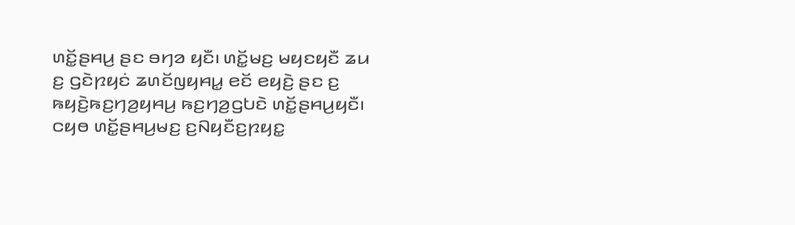ꤛꤢꤩ꤭ꤔꤌꤣ꤬ ꤔꤢ ꤋꤚꤤ ꤟꤢꤪ꤯ ꤛꤢꤩ꤭ꤗꤢ꤬ ꤗꤟꤢꤟꤢꤪ ꤘꤣ ꤢ꤬ ꤞꤢꤧꤐꤟꤢꤦ ꤘꤛꤢꤩꤜꤟꤌꤣ꤭ ꤕꤢꤩ ꤕꤟꤢꤧ꤬ ꤔꤢ ꤢ꤬ ꤒꤟꤢꤧ꤬ꤒꤢ꤬ꤚꤤ꤬ꤟꤌꤣ꤬ ꤒꤢ꤬ꤚꤤ꤬ꤞꤝꤢꤧ ꤛꤢꤩ꤭ꤔꤌꤣ꤬ꤟꤢꤪ꤯
ꤍꤟꤥ ꤛꤢꤩ꤭ꤔꤌꤣ꤬ꤗꤢ꤬ ꤢ꤬ꤡꤟꤢꤪꤢ꤬ꤐꤟꤢ꤭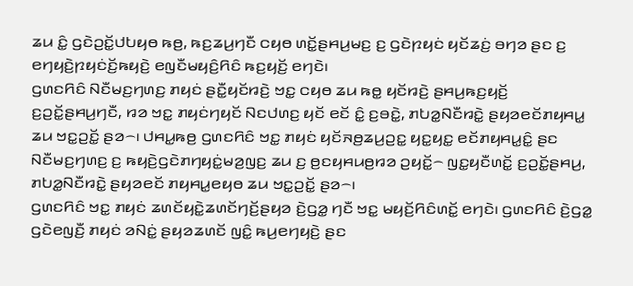ꤘꤣ ꤢꤨ꤭ ꤞꤢꤧꤑꤢꤩ꤭ꤓꤝꤟꤥ ꤒꤥ꤬, ꤒꤢ꤬ꤘꤣ꤬ꤚꤢꤪ ꤍꤟꤥ ꤛꤢꤩ꤭ꤔꤌꤣ꤬ꤗꤢ꤬ ꤢ꤬ ꤞꤢꤧꤐꤟꤢꤦ ꤟꤢꤩꤘꤢꤦ꤬ ꤋꤚꤤ ꤔꤢ ꤢ꤬ ꤕꤚꤟꤢꤧ꤬ꤐꤟꤢꤦꤢꤩ꤬ꤒꤟꤢꤧ꤬ ꤕꤜꤢꤪꤗꤟꤢꤨ꤬ꤖꤢꤨ ꤒꤢ꤬ꤟꤢꤩ꤬ ꤕꤚꤢꤧ꤯
ꤞꤛꤢꤖꤢꤨ ꤡꤢꤪꤗꤢ꤬ꤚꤛꤢ꤬ ꤊꤟꤢꤦ ꤔꤢꤪ꤭ꤟꤢꤩꤙꤢꤧ꤬ ꤠꤢ꤭ ꤍꤟꤥ ꤘꤣ ꤒꤥ꤭ ꤟꤢꤩꤙꤢꤧ꤬ ꤔꤌꤣ꤬ꤒꤢ꤬ꤟꤢꤩ꤬ ꤢ꤬ꤑꤢꤩ꤭ꤔꤌꤣ꤬ꤚꤢꤪ, ꤙꤤ ꤠꤢ꤭ ꤊꤟꤢꤦꤚꤟꤢꤩ ꤡꤢꤓꤛꤢ꤬ ꤟꤢꤩ ꤕꤢꤩ ꤢꤨ꤭ ꤢ꤬ꤋꤢꤧ꤭, ꤊꤝꤤ꤭ꤡꤢꤪꤙꤢꤧ꤭ ꤔꤟꤤꤕꤢꤩꤊꤟꤌꤣ꤭ ꤘꤣ ꤠꤢ꤭ꤑꤢꤩ꤭ ꤔꤤ꤮꤯ ꤓꤌꤣ꤭ꤒꤥ꤬ ꤞꤛꤢꤖꤢꤨ ꤠꤢ꤭ ꤊꤟꤢꤦ ꤟꤢꤩꤏꤥ꤬ꤘꤣ꤬ꤑꤢ꤭ ꤟꤢ꤭ꤟꤢ꤭ ꤕꤢꤩꤊꤟꤌꤣ꤭ꤢꤨ꤭ ꤔꤢ ꤡꤢꤪꤗꤢ꤬ꤚꤛꤢ꤬ ꤢ꤬ ꤒꤟꤢꤧ꤬ꤞꤢꤧꤊꤚꤟꤢꤦ꤭ꤗꤤ꤬ꤜꤢ꤬ ꤘꤣ ꤢ꤬ ꤥ꤬ꤢꤟꤌꤣꤥ꤬ꤙꤤ ꤑꤟꤢꤩ꤭꤮ ꤜꤢ꤭ꤟꤢꤪꤛꤢꤩ꤭ ꤢ꤬ꤑꤢꤩ꤭ꤔꤌꤣ꤬, ꤊꤝꤤ꤭ꤡꤢꤪꤙꤢꤧ꤭ ꤔꤟꤤꤕꤢꤩ ꤊꤟꤌꤣ꤭ꤕꤟꤥ ꤘꤣ ꤠꤢ꤭ꤑꤢꤩ꤭ ꤔꤤ꤮꤯
ꤞꤛꤢꤖꤢꤨ ꤠꤢ꤭ ꤊꤟꤢꤦ ꤘꤛꤢꤩꤟꤢꤧ꤭ꤘꤛꤢꤩꤚꤢꤩ꤬ꤔꤟꤤ ꤢꤧ꤬ꤞꤤ꤭ ꤚꤢꤪ ꤠꤢ꤭ ꤗꤟꤢꤩ꤬ꤖꤢꤨꤛꤢꤩ꤭ ꤕꤚꤢꤧ꤯ ꤞꤛꤢꤖꤢꤨ ꤢꤧ꤬ꤞꤤ꤭ ꤞꤢꤧꤕꤜꤢꤪ꤬ ꤊꤟꤢꤦ ꤤꤡꤢꤦ꤭ ꤔꤟꤤꤘꤛꤢꤩ ꤜꤢꤨ꤭ ꤒꤣ꤬ꤕꤚꤟꤢꤧ꤬ ꤔꤢ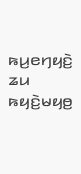ꤒꤣ꤬ꤕꤚꤟꤢꤧ꤬ ꤘꤣ ꤒꤟꤢꤧ꤬ꤗꤟꤥ꤬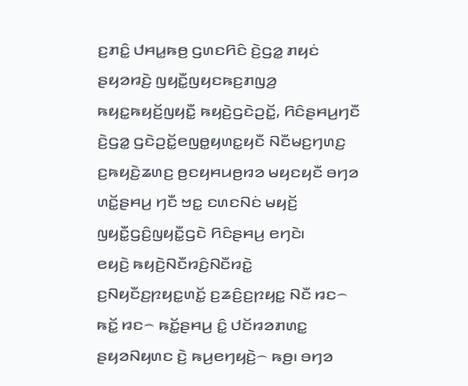ꤢ꤬ꤊꤢꤨ꤭ ꤓꤌꤣ꤭ꤒꤥ꤬ ꤞꤛꤢꤖꤢꤨ ꤢꤧ꤬ꤞꤤ꤭ ꤊꤟꤢꤦ ꤔꤟꤤꤙꤢꤧ꤬ ꤜꤟꤢꤪ꤭ꤜꤟꤢꤒꤢ꤬ꤊꤜꤤ꤬ ꤒꤟꤢ꤭ꤒꤟꤢꤩ꤬ꤜꤟꤢꤪ꤭ ꤒꤟꤢꤧ꤬ꤞꤢꤧꤑꤢꤩ꤭, ꤖꤢꤨꤔꤌꤣ꤬ꤚꤢꤪ ꤢꤧ꤬ꤞꤤ꤭ ꤞꤢꤧꤑꤢꤩ꤭ꤕꤜꤥ꤭ꤟꤛꤢ꤭ꤟꤢꤪ ꤡꤢꤪꤗꤢ꤬ꤚꤛꤢ꤬ ꤢ꤬ꤒꤟꤢꤧ꤬ꤘꤛꤢ꤬ ꤥ꤬ꤢꤟꤌꤣꤥ꤬ꤙꤤ ꤗꤟꤢꤟꤢꤪ ꤋꤚꤤ ꤛꤢꤩ꤭ꤔꤌꤣ꤬ ꤚꤢꤪ ꤠꤢ꤭ ꤢꤛꤢꤡꤢꤦ ꤗꤟꤢꤩ꤬ ꤜꤟꤢꤪ꤭ꤞꤢꤨ꤬ꤜꤟꤢꤪ꤭ꤞꤢꤧ ꤖꤢꤨꤔꤌꤣ꤬ ꤕꤚꤢꤧ꤯
ꤕꤟꤢꤧ꤬ ꤒꤟꤢꤧ꤬ꤡꤢꤪꤙꤢꤨ꤬ꤡꤢꤪꤙꤢꤧ꤭ ꤢ꤬ꤡꤟꤢꤪꤢ꤬ꤐꤟꤢ꤭ꤛꤢꤩ꤭ ꤢ꤬ꤘꤢꤨ꤬ꤢ꤬ꤐꤟꤢ꤭ ꤡꤢꤪ ꤙꤢ꤮ ꤒꤢꤩ꤭ ꤙꤢ꤮ ꤒꤢꤩ꤭ꤔꤌꤣ꤬ ꤢꤨ꤭ ꤓꤢꤩꤙꤤꤊꤛꤢ꤭ ꤔꤟꤤꤡꤟꤛꤢ ꤢꤧ꤬ ꤒꤣ꤬ꤕꤚꤟꤢꤧ꤬꤮ ꤒꤥ꤬꤯ ꤋꤚꤤ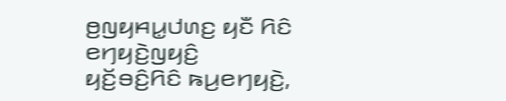ꤥ꤬ꤜꤟꤌꤣ꤭ꤓꤛꤢ꤬ ꤟꤢꤪ ꤖꤢꤨ ꤕꤚꤟꤢꤧ꤬ꤜꤟꤢꤨ꤬ ꤟꤢꤩ꤬ꤋꤢꤨ꤬ꤖꤢꤨ ꤒꤣ꤬ꤕꤚꤟꤢꤧ꤬,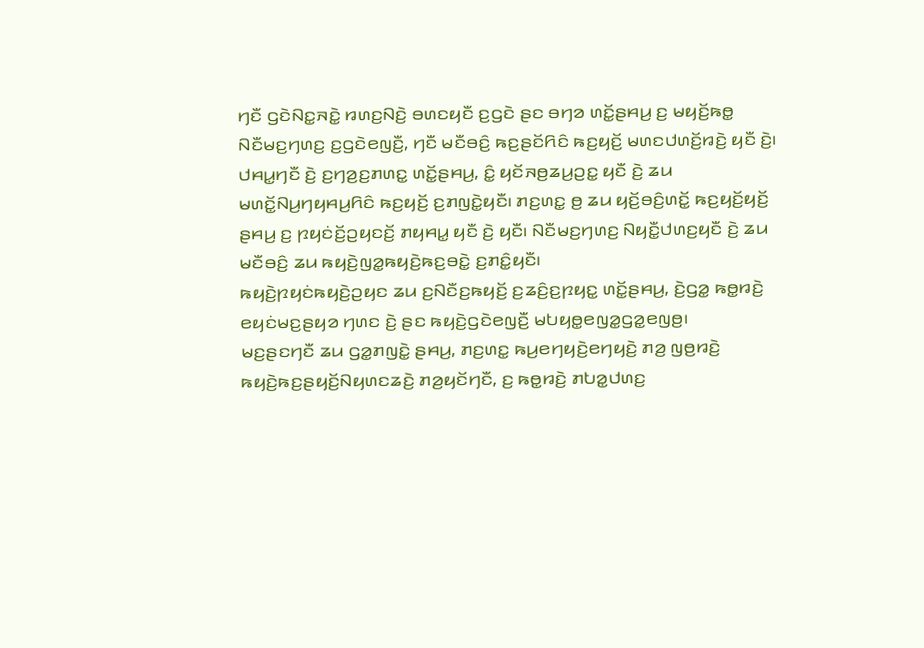ꤚꤢꤪ ꤞꤢꤧꤡꤢ꤭ꤏꤢꤧ꤭ ꤙꤛꤢ꤬ꤡꤢꤧ꤬ ꤋꤛꤢꤟꤢꤪ ꤢ꤬ꤞꤢꤧ ꤔꤢ ꤋꤚꤤ ꤛꤢꤩ꤭ꤔꤌꤣ꤬ ꤢ꤬ ꤗꤟꤢꤩ꤬ꤒꤥ꤭ ꤡꤢꤪꤗꤢ꤬ꤚꤛꤢ꤬ ꤢ꤬ꤞꤢꤧꤕꤜꤢꤪ꤬, ꤚꤢꤪ ꤗꤢꤪꤋꤢꤨ꤬ ꤒꤢ꤬ꤔꤢꤩꤖꤢꤨ ꤒꤢ꤬ꤟꤢꤩ꤬ ꤗꤛꤢꤓꤛꤢꤩ꤬ꤙꤢꤧ꤬ ꤟꤢꤪ ꤢꤧ꤬꤯ ꤓꤌꤣ꤭ꤚꤢꤪ ꤢꤧ꤬ ꤢ꤬ꤚꤤ꤬ꤢ꤬ꤊꤛꤢ꤭ ꤛꤢꤩ꤭ꤔꤌꤣ꤬, ꤢꤨ꤭ ꤟꤢꤩꤏꤥ꤬ꤘꤣ꤬ꤑꤢ꤭ ꤟꤢꤪ ꤢꤧ꤬ ꤘꤣ ꤗꤛꤢꤩ꤭ꤡꤣ꤬ꤚꤟꤌꤣ꤬ꤖꤢꤨ ꤒꤢ꤬ꤟꤢꤩ꤬ ꤢ꤬ꤊꤜꤢꤧ꤭ꤟꤢꤪ꤯ ꤊꤢ꤬ꤛꤢ꤭ ꤥ꤬ ꤘꤣ ꤟꤢꤩ꤬ꤋꤢꤨ꤬ꤛꤢꤩ꤭ ꤒꤢ꤬ꤟꤢꤩ꤬ꤟꤢꤩ꤬ ꤔꤌꤣ꤬ ꤢ꤬ ꤐꤟꤢꤦꤢꤩ꤬ꤑꤟꤢꤢꤩ꤬ ꤊꤟꤌꤣ꤭ ꤟꤢꤪ ꤢꤧ꤬ ꤟꤢꤪ꤯ ꤡꤢꤪꤗꤢ꤬ꤚꤛꤢ꤬ ꤡꤟꤢꤪ꤭ꤓꤛꤢ꤬ꤟꤢꤪ ꤢꤧ꤬ ꤘꤣ ꤗꤢꤪꤋꤢꤨ꤬ ꤘꤣ ꤒꤟꤢꤧ꤬ꤜꤤ꤭ꤒꤟꤢꤧ꤬ꤒꤢ꤬ꤋꤢꤧ꤭ ꤢ꤬ꤊꤢꤨ꤭ꤟꤢꤪ꤯
ꤒꤟꤢꤧ꤬ꤐꤟꤢꤦꤒꤟꤢꤧ꤬ꤑꤟꤢ ꤘꤣ ꤢ꤬ꤡꤢꤪꤢ꤬ꤒꤟꤢꤩ꤬ ꤢ꤬ꤘꤢꤨ꤬ꤢ꤬ꤐꤟꤢ꤭ ꤛꤢꤩ꤭ꤔꤌꤣ꤬, ꤢꤧ꤬ꤞꤤ꤭ ꤒꤥ꤭ꤙꤢꤧ꤬ ꤕꤟꤢꤦꤗꤢ꤬ꤔꤟꤤ ꤚꤛꤢ ꤢꤧ꤬ ꤔꤢ ꤒꤟꤢꤧ꤬ꤞꤢꤧꤕꤜꤢꤪ꤬ ꤗꤝꤟꤥ꤭ꤕꤜꤤ꤭ꤞꤤ꤭ꤕꤜꤥ꤬꤯
ꤗꤢ꤬ꤔꤢꤚꤢꤪ ꤘꤣ ꤞꤤ꤭ꤊꤜꤢꤧ꤭ ꤔꤌꤣ꤬, ꤊꤢ꤬ꤛꤢ꤭ ꤒꤣ꤬ꤕꤚꤟꤢꤧ꤬ꤕꤚꤟꤢꤧ꤬ ꤊꤤ꤬ ꤜꤥ꤬ꤙꤢꤧ꤬ ꤒꤟꤢꤧ꤬ꤒꤢ꤬ꤔꤟꤢꤩ꤬ꤡꤟꤛꤢꤘꤢꤧ꤬ ꤊꤤ꤬ꤟꤢꤩꤚꤢꤪ, ꤢ꤬ ꤒꤥ꤭ꤙꤢꤧ꤬ ꤊꤝꤤ꤭ꤓꤛꤢ꤬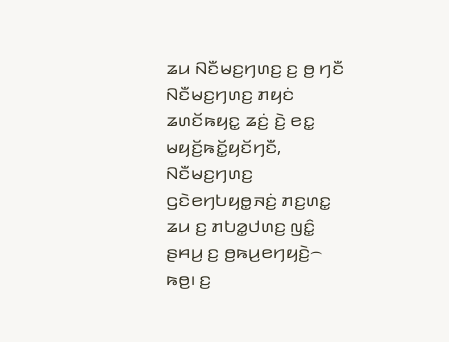ꤘꤣ ꤡꤢꤪꤗꤢ꤬ꤚꤛꤢ꤬ ꤢ꤬ ꤥ꤬ ꤚꤢꤪ ꤡꤢꤪꤗꤢ꤬ꤚꤛꤢ꤬ ꤊꤟꤢꤦ ꤘꤛꤢꤩꤒꤟꤢ꤭ ꤘꤢꤦ꤬ ꤢꤧ꤬ ꤕꤢ꤭ ꤗꤟꤢꤩ꤬ꤒꤢꤩ꤭ꤟꤢꤩꤚꤢꤪ, ꤡꤢꤪꤗꤢ꤬ꤚꤛꤢ꤬ ꤞꤢꤧꤕꤚꤝꤟꤥ꤭ꤏꤢꤦ꤬ ꤊꤢ꤬ꤛꤢ꤭ ꤘꤣ ꤢ꤬ ꤊꤝꤤ꤭ꤓꤛꤢ꤬ ꤜꤢꤨ꤭ ꤔꤌꤣ꤬ ꤢ꤬ ꤥ꤬ꤒꤣ꤬ꤕꤚꤟꤢꤧ꤬꤮ ꤒꤥ꤬꤯ ꤢ꤬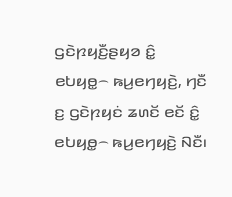ꤞꤢꤧꤐꤟꤢꤪ꤬ꤔꤟꤤ ꤢꤨ꤭ ꤕꤝꤟꤥ꤭꤮ ꤒꤣ꤬ꤕꤚꤟꤢꤧ꤬, ꤚꤢꤪ ꤢ꤬ ꤞꤢꤧꤐꤟꤢꤦ ꤘꤛꤢꤩ ꤕꤢꤩ ꤢꤨ꤭ ꤕꤝꤟꤥ꤭꤮ ꤒꤣ꤬ꤕꤚꤟꤢꤧ꤬ ꤡꤢꤪ꤯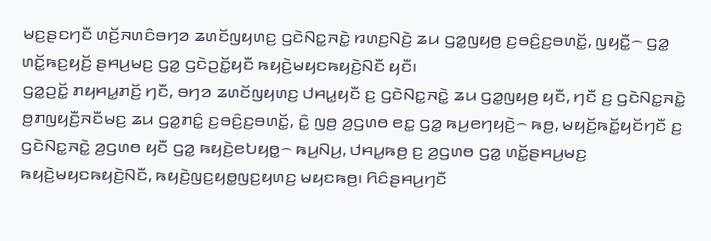ꤗꤢ꤬ꤔꤢꤚꤢꤪ ꤛꤢꤩ꤬ꤏꤛꤢꤨꤋꤚꤤ ꤘꤛꤢꤩꤜꤟꤛꤢ꤬ ꤞꤢꤧꤡꤢ꤭ꤏꤢꤧ꤭ ꤙꤛꤢ꤬ꤡꤢꤧ꤬ ꤘꤣ ꤞꤤ꤭ꤜꤟꤥ꤬ ꤢ꤬ꤋꤢꤨ꤬ꤢ꤬ꤋꤛꤢꤩ꤭, ꤜꤟꤢꤪ꤭꤮ ꤞꤤ꤭ ꤛꤢꤩ꤭ꤒꤢ꤬ꤟꤢꤩ꤬ ꤔꤌꤣ꤬ꤗꤢ꤬ ꤞꤤ꤭ ꤞꤢꤧꤑꤢꤩ꤭ꤟꤢꤪ ꤒꤟꤢꤧ꤬ꤗꤟꤢꤒꤟꤢꤧ꤬ꤡꤢꤪ ꤟꤢꤪ꤯
ꤞꤤ꤭ꤑꤢꤩ꤭ ꤊꤟꤌꤣ꤭ꤊꤢꤩ꤬ ꤚꤢꤪ, ꤋꤚꤤ ꤘꤛꤢꤩꤜꤟꤛꤢ꤬ ꤓꤌꤣ꤭ꤟꤢꤪ ꤢ꤬ ꤞꤢꤧꤡꤢ꤭ꤏꤢꤧ꤭ ꤘꤣ ꤞꤤ꤭ꤜꤟꤥ꤬ ꤟꤢꤪ, ꤚꤢꤪ ꤢ꤬ ꤞꤢꤧꤡꤢ꤭ꤏꤢꤧ꤭ ꤥ꤬ꤊꤜꤟꤢꤪ꤬ꤏꤢꤪꤗꤢ꤬ ꤘꤣ ꤞꤤ꤭ꤊꤢꤨ꤭ ꤢ꤬ꤋꤢꤨ꤬ꤢ꤬ꤋꤛꤢꤩ꤭, ꤢꤨ꤭ ꤜꤥ꤬ ꤤ꤬ꤞꤛꤥ ꤕꤢ꤭ ꤞꤤ꤭ ꤒꤣ꤬ꤕꤚꤟꤢꤧ꤬꤮ ꤒꤥ꤬, ꤗꤟꤢꤩ꤬ꤒꤢꤩ꤭ꤟꤢꤩꤚꤢꤪ ꤢ꤬ ꤞꤢꤧꤡꤢ꤭ꤏꤢꤧ꤭ ꤤ꤬ꤞꤛꤥ ꤟꤢꤪ ꤞꤤ꤭ ꤒꤟꤢꤧ꤬ꤕꤝꤟꤥ꤭꤮ ꤒꤣ꤬ꤡꤣ꤬, ꤓꤌꤣ꤭ꤒꤥ꤬ ꤢ꤬ ꤤ꤬ꤞꤛꤥ ꤞꤤ꤭ ꤛꤢꤩ꤭ꤔꤌꤣ꤬ꤗꤢ꤬ ꤒꤟꤢꤧ꤬ꤗꤟꤢꤒꤟꤢꤧ꤬ꤡꤢꤪ, ꤒꤟꤢꤧ꤬ꤜꤢ꤬ꤟꤥ꤭ꤜꤢ꤬ꤟꤛꤢ꤬ ꤗꤟꤢꤒꤥ꤬꤯ ꤖꤢꤨꤔꤌꤣ꤬ꤚꤢꤪ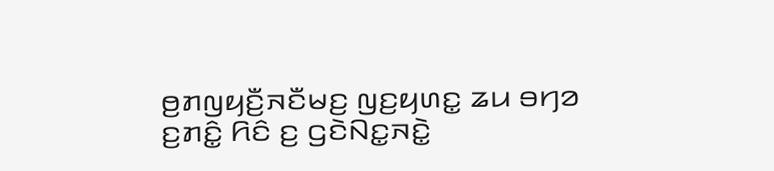ꤥ꤬ꤊꤜꤟꤢꤪ꤬ꤏꤢꤪꤗꤢ꤬ ꤜꤢ꤬ꤟꤛꤢ꤭ ꤘꤣ ꤋꤚꤤ ꤢ꤬ꤊꤢꤨ꤭ ꤖꤢꤨ ꤢ꤬ ꤞꤢꤧꤡꤢ꤭ꤏꤢꤧ꤭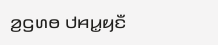ꤤ꤬ꤞꤛꤥ ꤓꤌꤣ꤭ꤟꤢꤪ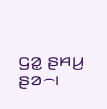ꤞꤤ꤭ ꤔꤌꤣ꤬ ꤔꤤ꤮꤯